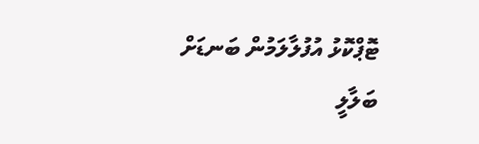ޓޮޕްކޮޅު އުފުލާލަމުން ބަނޑަށް ބަލާލީ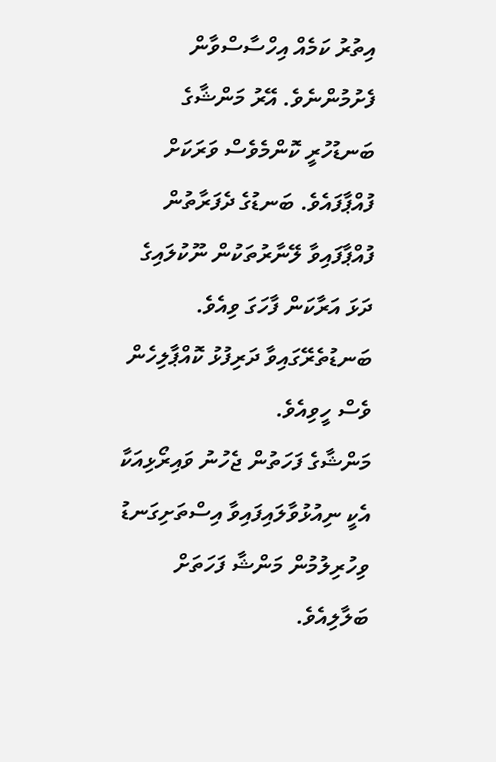އިތުރު ކަމެއް އިހްސާސްވާން ފެށުމުންނެވެ. އޭރު މަންޝާގެ ބަނޑުހުރީ ކޮންމެވެސް ވަރަކަށް ފުއްޕާފައެވެ. ބަނޑުގެ ދެފަރާތުން ފުއްޕާފައިވާ ލޭނާރުތަކުން ނޫކުލައިގެ ދަޅަ އަރާކަން ފާހަގަ ވިއެވެ. ބަނޑުތެރޭގައިވާ ދަރިފުޅު ކޮއްޕާލިހެން ވެސް ހީވިއެވެ.
މަންޝާގެ ފަހަތުން ޖެހުނު ވައިރޯޅިއަކާ އެކީ ނިއުޅުވާލައިފައިވާ އިސްތަށިގަނޑު ވިހުރިލުމުން މަންޝާ ފަހަތަށް ބަލާލިއެވެ.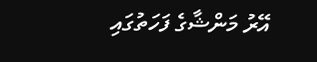އޭރު މަންޝާގެ ފަހަތުގައި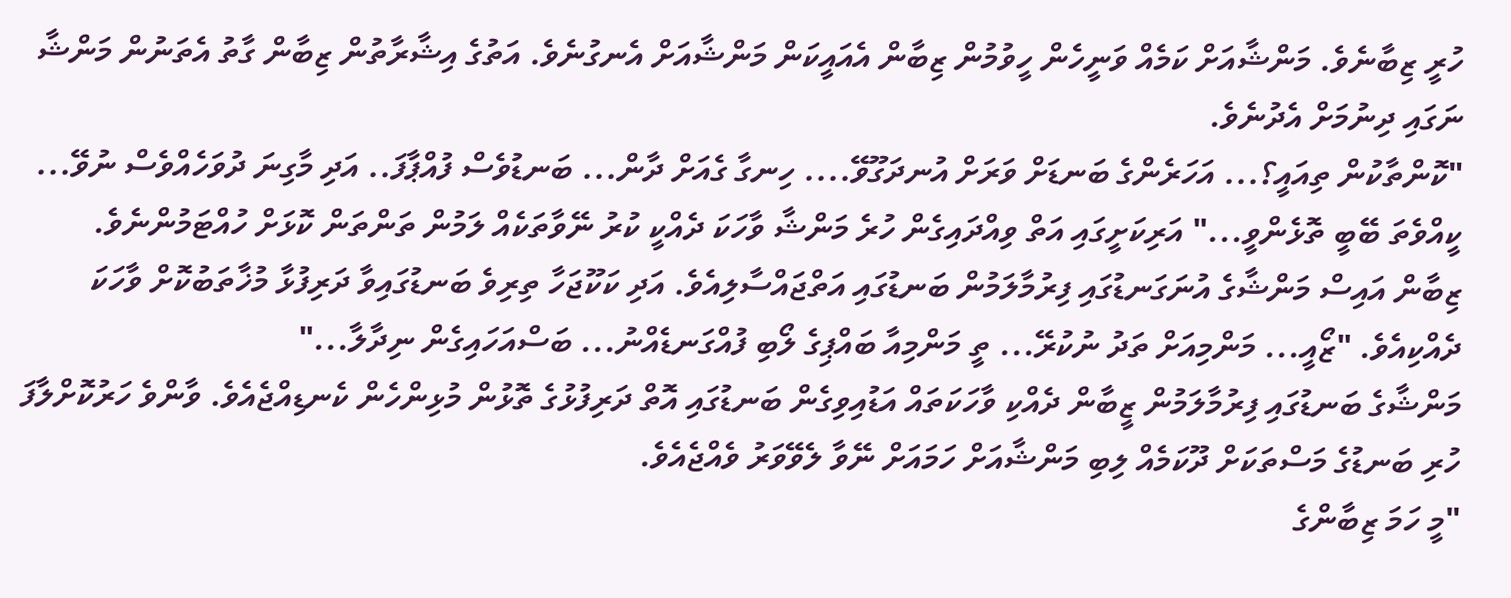ހުރީ ޒިބާނެވެ. މަންޝާއަށް ކަމެއް ވަނީހެން ހީވުމުން ޒިބާން އެއައީކަން މަންޝާއަށް އެނގުނެވެ. އަތުގެ އިޝާރާތުން ޒިބާން ގާތު އެތަނުން މަންޝާ ނަގައި ދިނުމަށް އެދުނެވެ.
"ކޮންތާކުން ތިއައީ؟... އަހަރެންގެ ބަނޑަށް ވަރަށް އުނދަގޫވޭ.... ހިނގާ ގެއަށް ދާން... ބަނޑުވެސް ފުއްޕާފަ.. އަދި މާގިނަ ދުވަހެއްވެސް ނުވޭ... ކީއްވެތަ ބޭބީ ތޮޅެންވީ..." އަރިކަށީގައި އަތް ވިއްދައިގެން ހުރެ މަންޝާ ވާހަކަ ދެއްކީ ކުރު ނޭވާތަކެއް ލަމުން ތަންތަން ކޮޅަށް ހުއްޓަމުންނެވެ.
ޒިބާން އައިސް މަންޝާގެ އުނަގަނޑުގައި ފިރުމާލަމުން ބަނޑުގައި އަތްޖައްސާލިއެވެ. އަދި ކަކޫޖަހާ ތިރިވެ ބަނޑުގައިވާ ދަރިފުޅާ މުޚާތަބުކޮށް ވާހަކަ ދެއްކިއެވެ. "ޒޯއީ... މަންމިއަށް ތަދު ނުކުރޭ... ތީ މަންމިއާ ބައްޕިގެ ލޯބި ފުއްގަނޑެއްނު... ބަސްއަހައިގެން ނިދާލާ..."
މަންޝާގެ ބަނޑުގައި ފިރުމާލަމުން ޒީބާން ދެއްކި ވާހަކަތައް އަޑުއިވިގެން ބަނޑުގައި އޮތް ދަރިފުޅުގެ ތޮޅުން މުޅިންހެން ކެނޑިއްޖެއެވެ. ވާންވެ ހަރުކޮށްލާފަ ހުރި ބަނޑުގެ މަސްތަކަށް ދޫކަމެއް ލިބި މަންޝާއަށް ހަމައަށް ނޭވާ ލެވޭވަރު ވެއްޖެއެވެ.
"މީ ހަމަ ޒިބާންގެ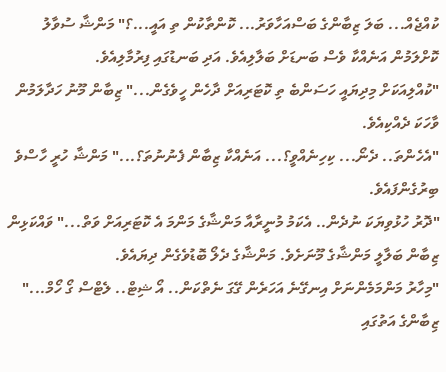ކުއްޖެއް... ބަލަ ޒިބާންގެ ބަސްއަހާވަރު... ކޮންތާކުން ތި އައީ...؟" މަންޝާ ސުވާލު ކޮށްލަމުން އަނެއްކާ ވެސް ބަނޑަށް ބަލާލިއެވެ. އަދި ބަނޑުގައި ފިރުމާލިއެވެ.
"ކުއްލިއަކަށް މިދިޔައީ ހަސަންބެ ތި ކޮޓަރިއަށް ދާހެން ހީވެގެން..." ޒިބާން މޫނު ހަދާލަމުން ވާހަކަ ދެއްކިއެވެ.
"އެހެންތަ.. ދެނޯ... ކިހިނެއްވީ؟... އަނެއްކާ ޒިބާން ފެނުނުތަ؟..." މަންޝާ ހުރީ ހާސްވެ ބިރުގެންފައެވެ.
"ދޮރު ހުޅުވިޔަކަ ނުދެން.. އެކަމު މުނީރާއާ މަންޝާގެ މަންމަ އެ ކޮޓަރިއަށް ވަތް..." ވައްކަޅިން ޒިބާން ބަލާލީ މަންޝާގެ މޫނަށެވެ. މަންޝާގެ ދެލޯ ބޮޑުވެގެން ދިޔައެވެ.
"މިހާރު މަންމަމެންނަށް އިނގޭނެ އަހަރެން ގޭގަ ނެތްކަން.. އޯ ޝިޓް.. ލެޓްސް ގޯ ހޯމް..." ޒިބާންގެ އަތުގައި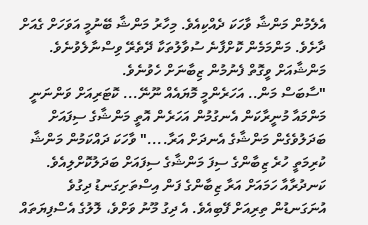އެލެމުން މަންޝާ ވާހަކަ ދެއްކިއެވެ. މިހާރު މަންޝާ ބޭނުމީ އަވަހަށް ގެއަށް ދާށެވެ. މަންމަމެން ކޮށްފާނެ ސުވާލުތަކާ ދޭތެރޭ ވިސްނާލެވުނެވެ. މަންޝާއަށް ވީގޮތް ފެނުމުން ޒިބާނަށް ހެވުނެވެ.
"ސާބަސް މަން.. އަހަރެންމީ މޮޔައެއް ނޫނޭ... ކޮޓަރިއަށް ވަންނަނީ މަންމައާ މުނީރާކަން އެނގުމުން އަހަރެން އޮތީ މަންޝާގެ ސިފައަށް ބަދަލުވެގެން މަންޝާގެ އެނދަށް އަރާ...." ވާހަކަ ދައްކަމުން މަންޝާ ކުރިމަތީ ހުރެ ޒިބާންގެ ސިފަ މަންޝާގެ ސިފައަށް ބަދަލުކޮށްލިއެވެ.
ކަނދުރާއާ ހަމައަށް އަރާ ޒިބާންގެ ފަން އިސްތަށިގަނޑު ދިގުވެ އުނަގަނޑުން ތިރިއަށް ފޭބިއެވެ. އެ ދިގު މޫނު ވަށްވެ، ލޮލުގެ އެސްފިޔަތައް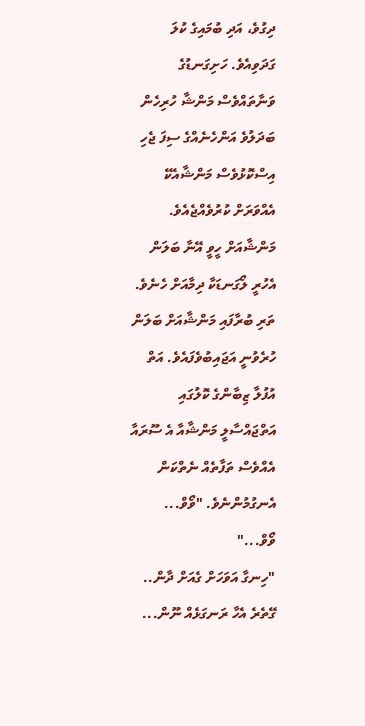ދިގުވެ، އަދި ބުމައިގެ ކުލަ ގަދަވިއެވެ. ހަށިގަނޑުގެ ވަނާތައްވެސް މަންޝާ ހުރިހެން ބަދަލުވެ އަންހެނެއްގެ ސިފަ ޖެހި އިސްކޮޅުވެސް މަންޝާއެކޭ އެއްވަރަށް ކުރުވެއްޖެއެވެ.
މަންޝާއަށް ހީވީ އޭނާ ބަލަން އެހުރީ ލޯގަނޑަކާ ދިމާއަށް ހެނެވެ. ތަރި ބުރާފައި މަންޝާއަށް ބަލަން ހުރެވުނީ އަޖައިބުވެފައެވެ. އަތް އުފުލާ ޒިބާންގެ ކޮލުގައި އަތްޖައްސާލީ މަންޝާއާ އެ ސޫރައާ އެއްވެސް ތަފާތެއް ނެތްކަން އެނގުމުންނެވެ. "ވޯވް... ވޯވް..."
"ހިނގާ އަވަހަށް ގެއަށް ދާން.. ގޭތެރެ އެހާ ރަނގަޅެއް ނޫން...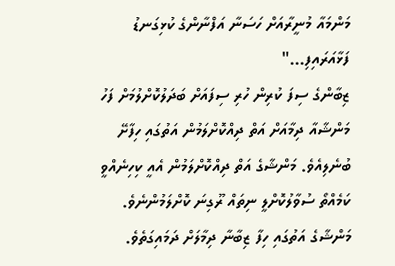މަންމައާ މުނީރާއަށް ހަސަނާ އަފްނާންގެ ކުޅިގަނޑު ފަޅާއަރައިފި..."
ޒިބާންގެ ސިފަ ކުރިން ހުރި ސިފައަށް ބަދަލުކޮށްލުމަށް ފަހު މަންޝާއާ ދިމާއަށް އަތް ދިއްކޮށްލަމުން އަތުގައި ހިފާށޭ ބުނެލިއެވެ. މަންޝާގެ އަތް ދިއްކޮށްލަމުން އެއީ ކިހިނެއްވީ ކަމެއްތޯ ސުވާލުކޮށްލީ ނިތައް ރޫގިނަ ކޮށްލަމުންނެވެ. މަންޝާގެ އަތުގައި ހިފާ ޒިބާނާ ދިމާލަށް ދަމައިގަތެވެ.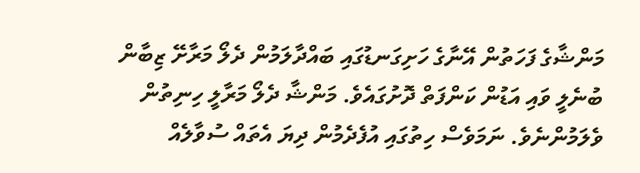މަންޝާގެ ފަހަތުން އޭނާގެ ހަށިގަނޑުގައި ބައްދާލަމުން ދެލޯ މަރާށޭ ޒިބާން ބުނެލީ ވައި އަޑުން ކަންފަތް ދޮށުގައެވެ. މަންޝާ ދެލޯ މަރާލީ ހިނިތުން ވެލަމުންނެވެ. ނަމަވެސް ހިތުގައި އުފެދެމުން ދިޔަ އެތައް ސުވާލެއް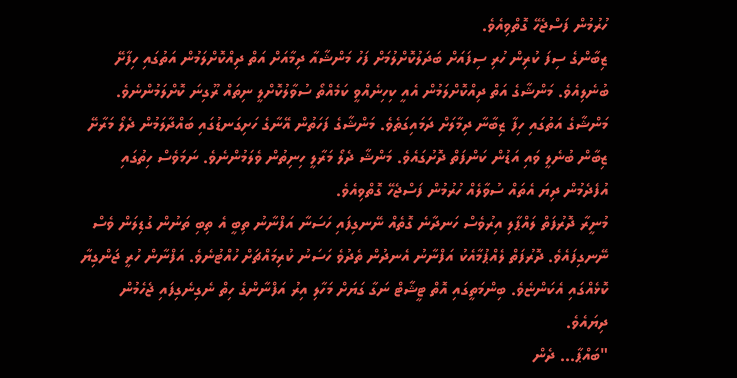ހުރުމުން ފަސްޖެހޭ ގޮތްވިއެވެ.
ޒިބާންގެ ސިފަ ކުރިން ހުރި ސިފައަށް ބަދަލުކޮށްލުމަށް ފަހު މަންޝާއާ ދިމާއަށް އަތް ދިއްކޮށްލަމުން އަތުގައި ހިފާށޭ ބުނެލިއެވެ. މަންޝާގެ އަތް ދިއްކޮށްލަމުން އެއީ ކިހިނެއްވީ ކަމެއްތޯ ސުވާލުކޮށްލީ ނިތައް ރޫގިނަ ކޮށްލަމުންނެވެ. މަންޝާގެ އަތުގައި ހިފާ ޒިބާނާ ދިމާލަށް ދަމައިގަތެވެ. މަންޝާގެ ފަހަތުން އޭނާގެ ހަށިގަނޑުގައި ބައްދާލަމުން ދެލޯ މަރާށޭ ޒިބާން ބުނެލީ ވައި އަޑުން ކަންފަތް ދޮށުގައެވެ. މަންޝާ ދެލޯ މަރާލީ ހިނިތުން ވެލަމުންނެވެ. ނަމަވެސް ހިތުގައި އުފެދެމުން ދިޔަ އެތައް ސުވާލެއް ހުރުމުން ފަސްޖެހޭ ގޮތްވިއެވެ.
މުނީރާ ދޮރުފަތް ލައްޕާލި އިރުވެސް ހަނދާނެ ގޮތެއް ނޭނގިފައި ހަސަނާ އަފްނާނު ތިބީ އެ ތިބި ތަނުން ގުޑިލަން ވެސް ނޭނގިފައެވެ. ދޮރުފަތް ލެއްޕުމާއެކު އަފްނާނު އެނދުން ތެދުވެ ހަސަނު ކުރިމައްޗަށް ހުއްޓުނެވެ. އަފްނާން ހުރީ ޖަންގިޔާ ކޮޅެއްގައި އެކަންޏެވެ. ބިންމަތީގައި އޮތް ޓީޝާޓް ނަގާ ގަޔަށް މަހާލި އިރު އަފްނާންގެ ހިތް ނެގިނެގިފައި ޖެހެމުން ދިޔައެވެ.
"ބައްޕާ... ދެން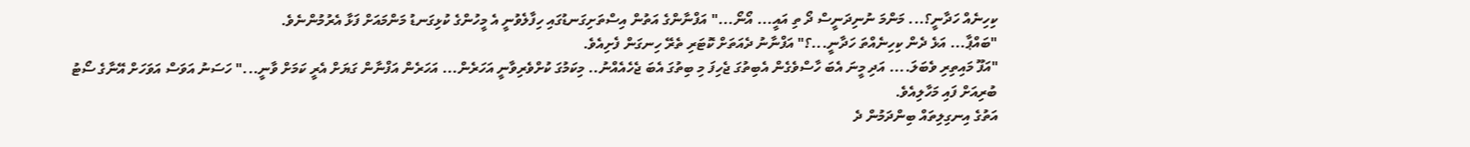ކިހިނެއް ހަދާނީ؟... މަންމަ ނުނިދަނީސް ދޯ ތި އައީ... އޯނޯ..." އަފްނާންގެ އަތުން އިސްތަށިގަނޑުގައި ހިފާލެވުނީ އެ މީހުންގެ ކުޅިގަނޑު މަންމައަށް ފަޅާ އެރުމުންނެވެ.
"ބައްޕާ... އަޅެ ދެން ކިހިނެއްތަ ހަދާނީ...؟" އަފްނާނު ދެއަތަށް ކޮޓަރި ތެރޭ ހިނގަން ފެށިއެވެ.
"އަފޫ މައިތިރި ވެބަލަ.... އަދި މީނަ އެބަ ހާސްވެގެން އެބިތުގަ ޖެހިފަ މި ބިތުގަ އެބަ ޖެހެއެއްނު.. މިކަމުގަ ކުށްވެރިވާނީ އަހަރެން... އަހަރެން އަފްނާން ގަޔަށް އެރީ ކަމަށް ވާނީ..." ހަސަނު އަވަސް އަވަހަށް އޭނާގެ ސޯޓު ބުރިއަށް ފައި މަހާލިއެވެ.
އަތުގެ އިނގިލިތައް ބިންދަމުން ދެ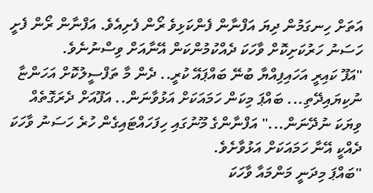އަތަށް ހިނގަމުން ދިޔަ އަފްނާން ފެންކަޅިވެ ރޯން ފެށިއެވެ. އަފްނާން ރޯން ފެށީ ހަސަނު ހަރުކަށިކޮށް ވާހަކަ ދެއްކުމުންކަން އޭނާއަށް ވިސްނުނެވެ.
"އަފޫ ކައިރީ އަހައިފިއްޔާ ބުނޭ ބައްޕައޭ ކުރީ.. ދެން މާ ތަފްސީލުކޮށް އަހަންޏާ ނުކިޔައިދޭތި... ބައްޕަ މިކަން ހަމައަކަށް އަޅުވާނަން.. އަފޫއަށް ދެރަގޮތެއް ވިޔަކަ ނުދޭނަން..." އަފްނާންގެ މޫނުގައި ހިފަހައްޓައިގެން ހުރެ ހަސަނު ވާހަކަ ދެއްކީ އޭނާ ހަމައަކަށް އަޅުވާށެވެ.
"ބައްޕަ މިދަނީ މަންމައާ ވާހަކަ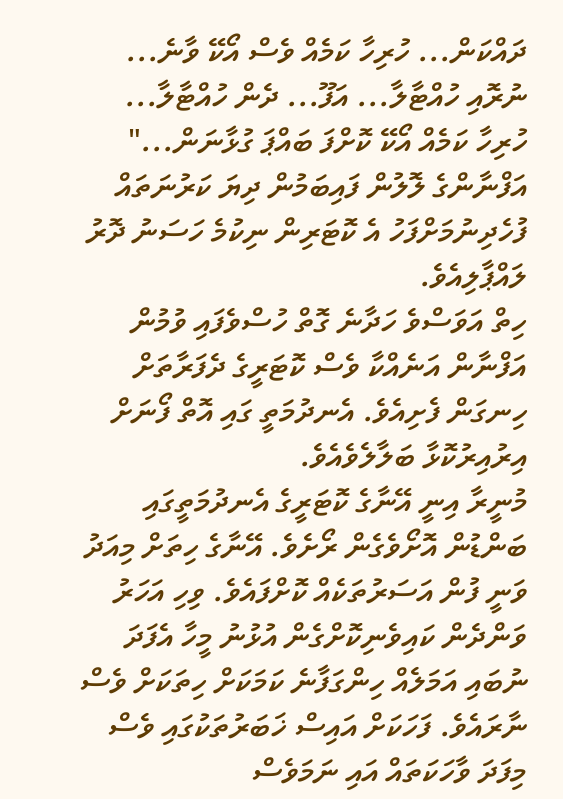ދައްކަން... ހުރިހާ ކަމެއް ވެސް އޯކޭ ވާނެ... ނުރޮއި ހުއްޓާލާ... އަފޫ... ދެން ހުއްޓާލާ... ހުރިހާ ކަމެއް އޯކޭ ކޮށްފަ ބައްޕަ ގުޅާނަން..." އަފްނާންގެ ލޮލުން ފައިބަމުން ދިޔަ ކަރުނަތައް ފުހެދިނުމަށްފަހު އެ ކޮޓަރިން ނިކުމެ ހަސަނު ދޮރު ލައްޕާލިއެވެ.
ހިތް އަވަސްވެ ހަދާނެ ގޮތް ހުސްވެފައި ވުމުން އަފްނާން އަނެއްކާ ވެސް ކޮޓަރީގެ ދެފަރާތަށް ހިނގަން ފެށިއެވެ. އެނދުމަތީ ގައި އޮތް ފޯނަށް އިރުއިރުކޮޅާ ބަލާލެވެއެވެ.
މުނީރާ އިނީ އޭނާގެ ކޮޓަރީގެ އެނދުމަތީގައި ބަންޑުން އޮށޯވެގެން ރޯށެވެ. އޭނާގެ ހިތަށް މިއަދު ވަނީ ފުން އަސަރުތަކެއް ކޮށްފައެވެ. ވިހި އަހަރު ވަންދެން ކައިވެނިކޮށްގެން އުޅުނު މީހާ އެފަދަ ނުބައި އަމަލެއް ހިންގަފާނެ ކަމަކަށް ހިތަކަށް ވެސް ނާރައެވެ. ފަހަކަށް އައިސް ޚަބަރުތަކުގައި ވެސް މިފަދަ ވާހަކަތައް އައި ނަމަވެސް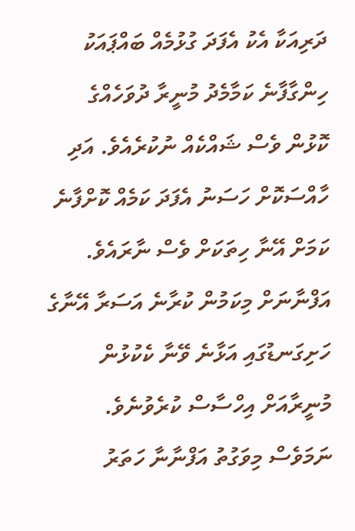ދަރިއަކާ އެކު އެފަދަ ގުޅުމެއް ބައްޕައަކު ހިންގާފާނެ ކަމާމެދު މުނީރާ ދުވަހެއްގެ ކޮޅުން ވެސް ޝައްކެއް ނުކުރެއެވެ. އަދި ހާއްސަކޮށް ހަސަނު އެފަދަ ކަމެއް ކޮށްފާނެ ކަމަށް އޭނާ ހިތަކަށް ވެސް ނާރައެވެ.
އަފްނާނަށް މިކަމުން ކުރާނެ އަސަރާ އޭނާގެ ހަށިގަނޑުގައި އަޅާނެ ވޭނާ ކެކުޅުން މުނީރާއަށް އިހްސާސް ކުރެވުނެވެ. ނަމަވެސް މިވަގުތު އަފްނާނާ ހަތަރު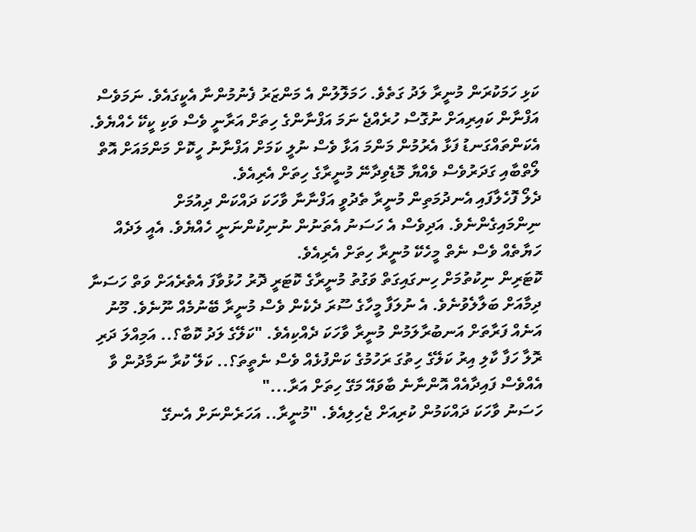ކަޅި ހަމަކުރަން މުނީރާ ލަދު ގަތެވެ. ހަމަލޮލުން އެ މަންޒަރު ފެނުމުންނާ އެކީގައެވެ. ނަމަވެސް އަފްނާން ކައިރިއަށް ނުގޮސް ހުރެއްޖެ ނަމަ އަފްނާންގެ ހިތަށް އަރާނީ ވެސް ވަކި ކީކޭ ހެއްޔެވެ. އެކަންތައްގަނޑު ފަޅާ އެރުމުން މަންމަ އަޅާ ވެސް ނުލީ ކަމަށް އަފްނާނު ހީކޮށް މަންމައަށް އޮތް ލޯތްބާއި ގަދަރުވެސް ވެއްޔާ މޮޑެވިދާނޭ މުނީރާގެ ހިތަށް އެރިއެވެ.
ދެލޯ ފޮހެލާފައި އެނދުމަތިން މުނީރާ ތެދުވީ އަފްނާނާ ވާހަކަ ދައްކަން ދިއުމަށް ނިންމައިގެންނެވެ. އަދިވެސް އެ ހަސަނު އެތަނުން ނުނިކުންނަނީ ހެއްޔެވެ. އެއީ ލަދެއް ހަޔާތެއް ވެސް ނެތް މީހެކޭ މުނީރާ ހިތަށް އެރިއެވެ.
ކޮޓަރިން ނިކުތުމަށް ހިނގައިގަތް ވަގުތު މުނީރާގެ ކޮޓަރީ ދޮރު ހުޅުވާފަ އެތެރެއަށް ވަތް ހަސަނާ ދިމާއަށް ބަލާލެވުނެވެ. އެ ނުލަފާ މީހާގެ ސޫރަ ދެކެން ވެސް މުނީރާ ބޭނުމެއް ނޫނެވެ. މޫނު އަނެއް ފަރާތަށް އަނބުރާލަމުން މުނީރާ ވާހަކަ ދެއްކިއެވެ. "ކަލޭގެ ލަދު ކޮބާ؟.. އަމިއްލަ ދަރި ރޮލާ ހަފާ ކާލި އިރު ކަލޭގެ ހިތުގަ ރަހުމުގެ ކަންފުޅެއް ވެސް ނެތީތަ؟.. ކަލޭ ކުރާ ނަމާދުން ވާ އެއްވެސް ފައިދާއެއް އޮންނާނެ ބާވައޭ މަގޭ ހިތަށް އަރާ..."
ހަސަނު ވާހަކަ ދައްކަމުން ކުރިއަށް ޖެހިލިއެވެ. "މުނީރާ.. އަހަރެންނަށް އެނގޭ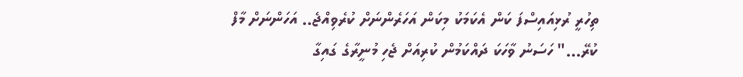ތިހުރީ ރުޅިއައިސްފަ ކަން އެކަމަކު މިކަން އަހަރެންނަށް ކުރެވިއްޖެ.. އަހަންނަށް މާފް ކުރޭ..." ހަސަނު ވާހަކަ ދައްކަމުން ކުރިއަށް ޖެހި މުނީރާގެ ގައިގާ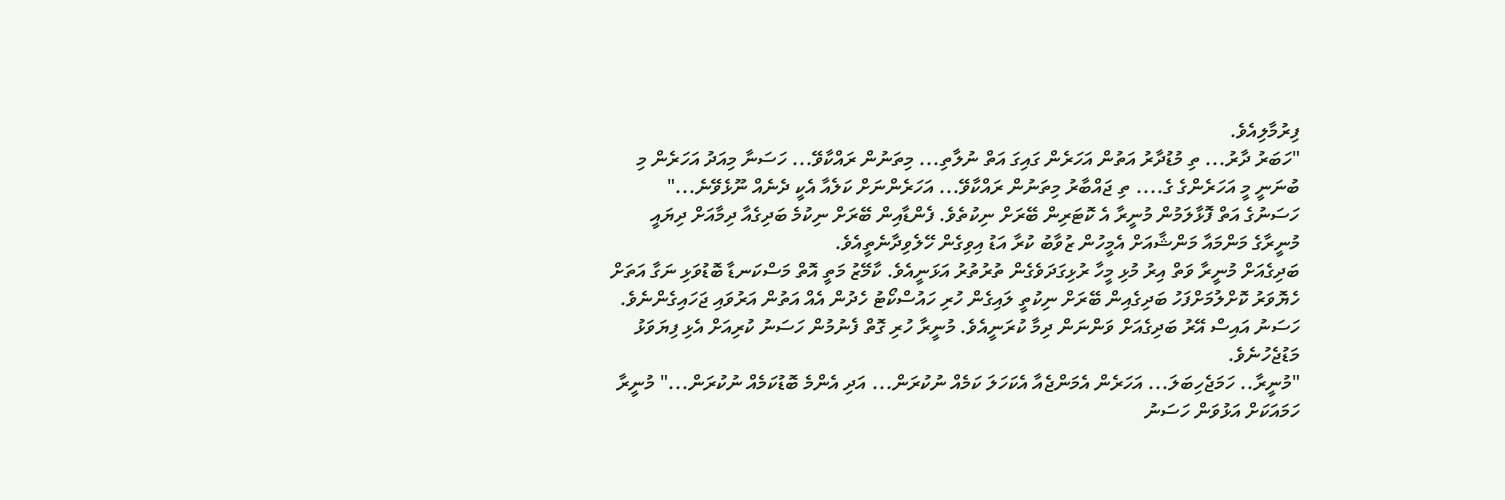ފިރުމާލިއެވެ.
"ހަބަރު ދާރު... ތި މުޑުދާރު އަތުން އަހަރެން ގައިގަ އަތް ނުލާތި... މިތަނުން ރައްކާވޭ... ހަސަނާ މިއަދު އަހަރެން މި ބުނަނީ މީ އަހަރެންގެ ގެ.... ތި ޖައްބާރު މިތަނުން ރައްކާވޭ... އަހަރެންނަށް ކަލެއާ އެކީ ދެނެއް ނޫޅެވޭނެ..." ހަސަނުގެ އަތް ފޮޅާލަމުން މުނީރާ އެ ކޮޓަރިން ބޭރަށް ނިކުތެވެ. ފެންޑާއިން ބޭރަށް ނިކުމެ ބަދިގެއާ ދިމާއަށް ދިޔައީ މުނީރާގެ މަންމައާ މަންޝާއަށް އެމީހުން ޒުވާބު ކުރާ އަޑު އިވިގެން ހޭލެވިދާނެތީއެވެ.
ބަދިގެއަށް މުނީރާ ވަތް އިރު މުޅި މީހާ ރުޅިގަދަވެގެން ތުރުތުރު އަޅަނީއެވެ. ކާމޭޒު މަތީ އޮތް މަސްކަނޑާ ބޮޑުވަޅި ނަގާ އަތަށް ހެޔޮވަރު ކޮށްލުމަށްފަހު ބަދިގެއިން ބޭރަށް ނިކުތީ ލައިގެން ހުރި ހައުސްކޯޓު ހެދުން އެއް އަތުން އަރުވައި ޖަހައިގެންނެވެ. ހަސަނު އައިސް އޭރު ބަދިގެއަށް ވަންނަން ދިމާ ކުރަނީއެވެ. މުނީރާ ހުރި ގޮތް ފެނުމުން ހަސަނު ކުރިއަށް އެޅި ފިޔަވަޅު މަޑުޖެހުނެވެ.
"މުނީރާ.. ހަމަޖެހިބަލަ... އަހަރެން އެމަންޖެއާ އެކަހަލަ ކަމެއް ނުކުރަން... އަދި އެންމެ ބޮޑުކަމެއް ނުކުރަން..." މުނީރާ ހަމައަކަށް އަޅުވަން ހަސަނު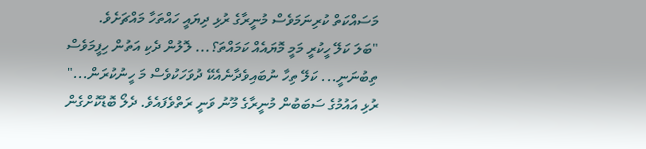މަސައްކަތް ކުރިނަމަވެސް މުނީރާގެ ރުޅި ދިޔައީ ހައްތަހާ މައްޗަށެވެ.
"ބަލަ ކަލޭ ހީކުރީ މަމީ މޮޔައެއް ކަމައްތަ؟... ލޮލުން ދެކި އަތުން ހިފީމަވެސް ތިބުނަނީ... ކަލޭ ތިހާ ނުބައިވެދާނެއެކޭ ދުވަހަކުވެސް މަ ހީނުކުރަން..." ރުޅި އައުމުގެ ސަބަބުން މުނީރާގެ މޫނު ވަނީ ރަތްވެފައެވެ. ދެލޯ ބޮޑުކޮށްގެން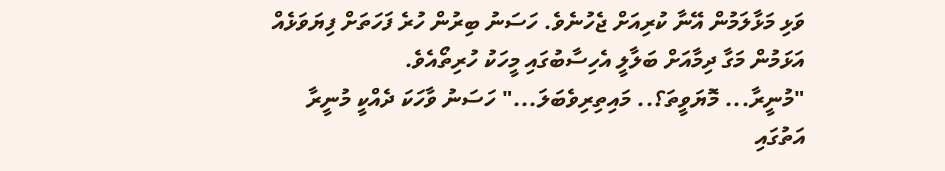ވަޅި މަޅާލަމުން އޭނާ ކުރިއަށް ޖެހުނެވެ. ހަސަނު ބިރުން ހުރެ ފަހަތަށް ފިޔަވަޅެއް އަޅަމުން މަގާ ދިމާއަށް ބަލާލީ އެހިސާބުގައި މީހަކު ހުރިތޯއެވެ.
"މުނީރާ... މޮޔަވީތަ؟.. މައިތިރިވެބަލަ..." ހަސަނު ވާހަކަ ދެއްކީ މުނީރާ އަތުގައި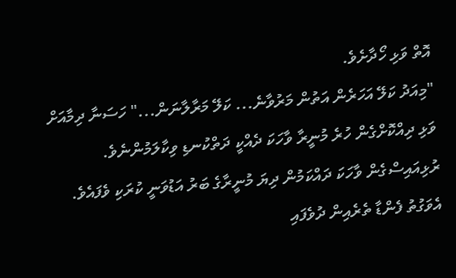އޮތް ވަޅި ހޯދާށެވެ.
"މިއަދު ކަލޭ އަހަރެން އަތުން މަރުވާނެ... ކަލޭ މަރާލާނަން..." ހަސަނާ ދިމާއަށް ވަޅި ދިއްކޮށްގެން ހުރެ މުނީރާ ވާހަކަ ދެއްކީ ދަތްކުނޑި ވިކާލަމުންނެވެ. ރުޅިއައިސްގެން ވާހަކަ ދައްކަމުން ދިޔަ މުނީރާގެ ބަރު އަޑުވަނީ ކުރަކި ވެފައެވެ. އެވަގުތު ފެންޑާ ތެރެއިން ދުވެފައި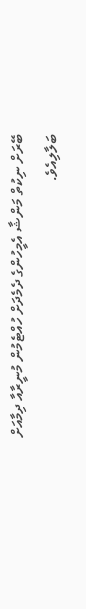ބޭރަށް ނިކުތް މަންޝާ އެމީހުންގެ ދެމެދަށް ހުއްޓެމުން މުނީރާއާ ދިމާއަށް ބަލާލިއެވެ.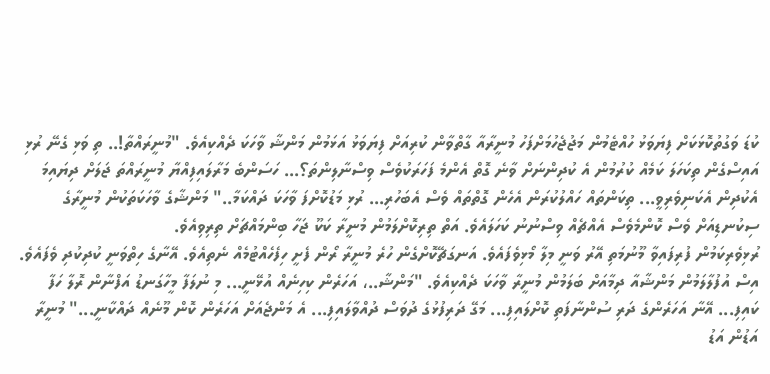ކުޑަ ވަގުތުކޮޅަކަށް ފިޔަވަޅު ހުއްޓެމުން މަޖުޖެހުމަށްފަހު މުނީރާއާ ގާތްވާން ކުރިއަށް ފިޔަވަޅު އަޅަމުން މަންޝާ ވާހަކަ ދެއްކިއެވެ. "މުނީރައްތާ!.. ތި ވަޅި ގެނޭ ރުޅި އައިސްގެން ތިކަހަލަ ކަމެއް ކުރުމުން އެ ކުދިންނަށް ވާނެ ގޮތް އެންމެ ފަހަރަކުވެސް ވިސްނާލިންތަ؟... ހަސަންބެ މަރާލައިފިއްޔާ މުނީރައްތަ ޖަލަށް ދިޔައިމަ އެކުދިން އެކަނިވެރިވީ... ތިކަންތައް ހައްލުކުރަން އެހެން ގޮތްތައް ވެސް އެބަހުރި... ރުޅި މަޑުކޮށްފަ ވާހަކަ ދައްކަމާ.." މަންޝާގެ ވާހަކަތަކުން މުނީރާގެ ސިކުނޑިއަށް ވެސް ކޮންމެވެސް އެއްޗެއް ވިސްނުނު ކަހަލައެވެ. އަތް ތިރިކޮށްލަމުން މުނީރާ ކަކޫ ޖަހާ ބިންމައްޗަށް ތިރިވިއެވެ.
ރުޅިވެރިކަމުން ފުރިފައިވާ މޫނުމަތި އޭރު ވަނީ މިލާ މޯޅިވެފައެވެ. އަނގަޗޭކޮށްގެން ހުރެ މުނީރާ ރޯން ފެށީ ހިފެހެއްޓުމެއް ނެތިއެވެ. އޭނާގެ ހިތްވަނީ ކުދިކުދި ވެފައެވެ. އިސް އުފުލާލަމުން މަންޝާއާ ދިމާއަށް ބަލަމުން މުނީރާ ވާހަކަ ދެއްކިއެވެ. "މަންޝާ..، އަހަރެން ކިހިނެއް އުޅޭނީ... މި ނުލަފާ މީހާގަނޑު އަފްނާން ރޮލާ ހަފާ ކައިފި... އޭނާ އަހަރެންގެ ދަރި ސުންނާފަތި ކޮށްލައިފި... މަގޭ ދަރިފުޅުގެ ދުވަސް ދުއްވާލައިފި... އެ މަންޖެއަށް އަހަރެން ކޮން މޫނެއް ދައްކާނީ..." މުނީރާ އަޑުން އަޑު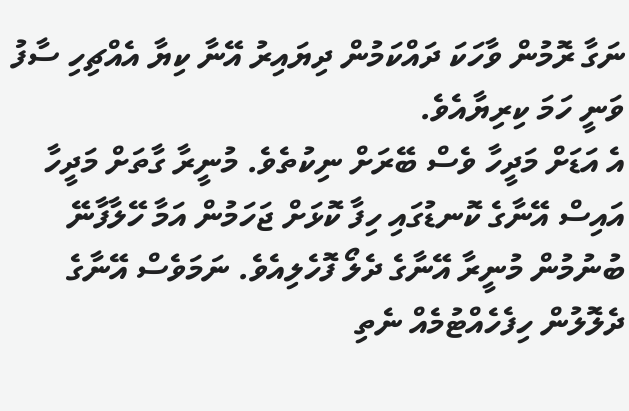ނަގާ ރޮމުން ވާހަކަ ދައްކަމުން ދިޔައިރު އޭނާ ކިޔާ އެއްޗިހި ސާފު ވަނީ ހަމަ ކިރިޔާއެވެ.
އެ އަޑަށް މަދީހާ ވެސް ބޭރަށް ނިކުތެވެ. މުނީރާ ގާތަށް މަދީހާ އައިސް އޭނާގެ ކޮނޑުގައި ހިފާ ކޮޅަށް ޖަހަމުން އަމާ ހޭލާފާނޭ ބުނުމުން މުނީރާ އޭނާގެ ދެލޯ ފޮހެލިއެވެ. ނަމަވެސް އޭނާގެ ދެލޮލުން ހިފެހެއްޓުމެއް ނެތި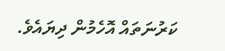ކަރުނަތައް އޮހެމުން ދިޔައެވެ.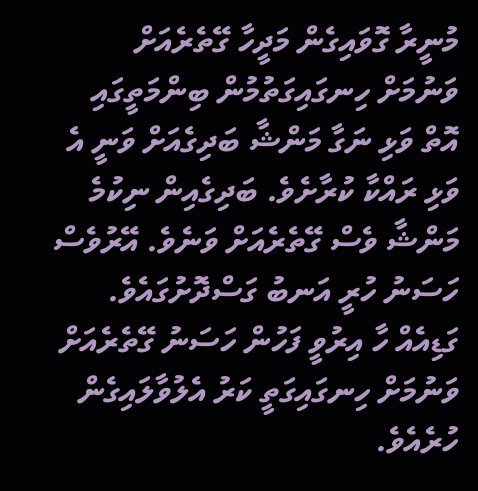މުނީރާ ގޮވައިގެން މަދީހާ ގޭތެރެއަށް ވަނުމަށް ހިނގައިގަތުމުން ބިންމަތީގައި އޮތް ވަޅި ނަގާ މަންޝާ ބަދިގެއަށް ވަނީ އެ ވަޅި ރައްކާ ކުރާށެވެ. ބަދިގެއިން ނިކުމެ މަންޝާ ވެސް ގޭތެރެއަށް ވަނެވެ. އޭރުވެސް ހަސަނު ހުރީ އަނބު ގަސްދޮށުގައެވެ. ގަޑިއެއް ހާ އިރުވީ ފަހުން ހަސަނު ގޭތެރެއަށް ވަނުމަށް ހިނގައިގަތީ ކަރު އެލުވާލައިގެން ހުރެއެވެ.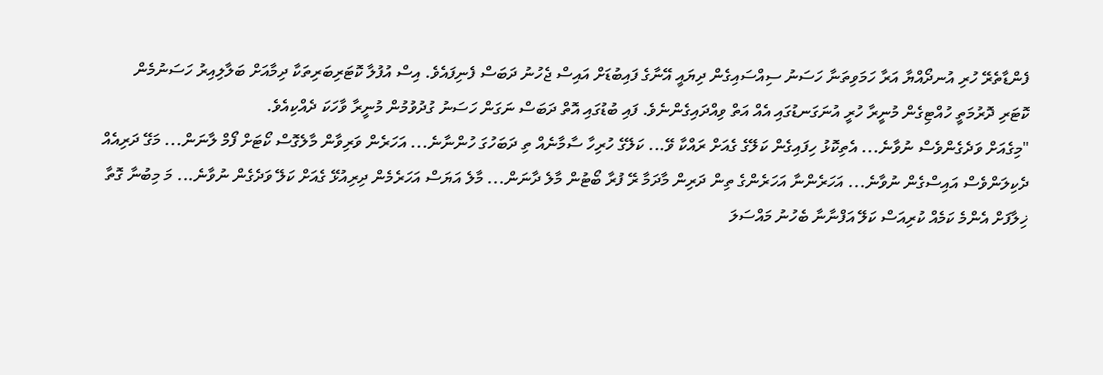ފެންޑާތެރޭ ހުރި އުނދޯއްޔާ އަރާ ހަމަވިތަނާ ހަސަނު ސިއްސައިގެން ދިޔައީ އޭނާގެ ފައިބުޑަށް އައިސް ޖެހުނު ދަބަސް ފެނިފައެވެ. އިސް އުފުލާ ކޮޓަރިބަރިތަކާ ދިމާއަށް ބަލާލިއިރު ހަސަނުމެން ކޮޓަރި ދޮރުމަތީ ހުއްޓިގެން މުނީރާ ހުރީ އުނަގަނޑުގައި އެއް އަތް ވިއްދައިގެންނެވެ. ފައި ބުޑުގައި އޮތް ދަބަސް ނަގަން ހަސަނު ގުދުވުމުން މުނީރާ ވާހަކަ ދެއްކިއެވެ.
"މިގެއަށް ވަދެގެންވެސް ނުވާނެ... އެތިކޮޅު ހިފައިގެން ކަލޭގެ ގެއަށް ރައްކާ ވޭ... ކަލޭގެ ހުރިހާ ސާމާނެއް ތި ދަބަހުގަ ހުންނާނެ... އަހަރެން ވަރިވާން މާލެގޮސް ކޯޓަށް ފޯމް ލާނަން... މަގޭ ދަރިއެއް ދެކިލަންވެސް އައިސްގެން ނުވާނެ... އަހަރެންނާ އަހަރެންގެ ތިން ދަރިން މާދަމާ ރޭ ފުރާ ބޯޓުން މާލެ ދާނަން... މާލެ އަޔަސް އަހަރެމެން ދިރިއުޅޭ ގެއަށް ކަލޭ ވަދެގެން ނުވާނެ... މަ މިބުނާ ގޮތާ ޚިލާފަށް އެންމެ ކަމެއް ކުރިއަސް ކަލޭ އަފްނާނާ ބެހުނު މައްސަލަ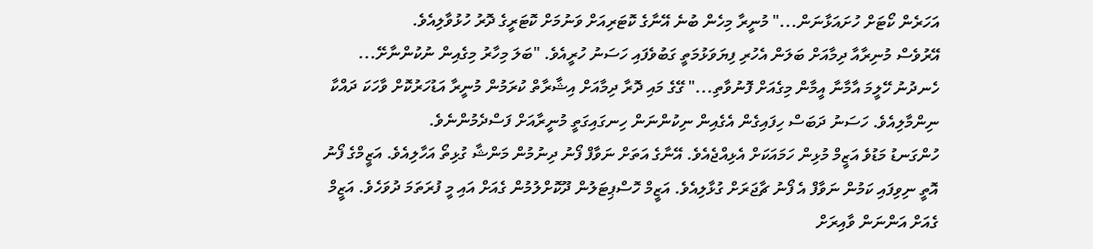އަހަރެން ކޯޓަށް ހުށައަޅާނަން..." މުނީރާ މިހެން ބުނެ އޭނާގެ ކޮޓަރިއަށް ވަނުމަށް ކޮޓަރީގެ ދޮރު ހުޅުވާލިއެވެ.
އޭރުވެސް މުނިރާއާ ދިމާއަށް ބަލަން އެހުރި ފިޔަވަޅުމަތީ ގަބުވެފައި ހަސަނު ހުރީއެވެ. "ބަލަ މިހާރު މިގެއިން ނުކުންނާށޭ... ހެނދުނު ހޭލީމަ އާމާނާ އީމާން މިގެއަށް ފޮނުވާތި..." ގޭގެ މައި ދޮރާ ދިމާއަށް އިޝާރާތް ކުރަމުން މުނީރާ އަޑުހަރުކޮށް ވާހަކަ ދައްކާ ނިންމާލިއެވެ. ހަސަނު ދަބަސް ހިފައިގެން އެގެއިން ނިކުންނަން ހިނގައިގަތީ މުނީރާއަށް ފަސްދެމުންނެވެ.
ހުންގަނޑު މަޑުވެ އަޒީމް މުޅިން ހަމައަކަށް އެޅިއްޖެއެވެ. އޭނާގެ އަތަށް ނަވާފް ފޯނު ދިނުމުން މަންޝާ ގުޅިތޯ އަހާލިއެވެ. އަޒީމްގެ ފޯނު އޮތީ ނިވިފައި ކަމުން ނަވާފް އެ ފޯނު ޗާޖަރަށް ގުޅާލިއެވެ. އަޒީމް ހޮސްޕިޓަލުން ދޫކޮށްލުމުން ގެއަށް އައި މީ ފުރަތަމަ ދުވަހެވެ. އަޒީމް ގެއަށް އަންނަން ވާއިރަށް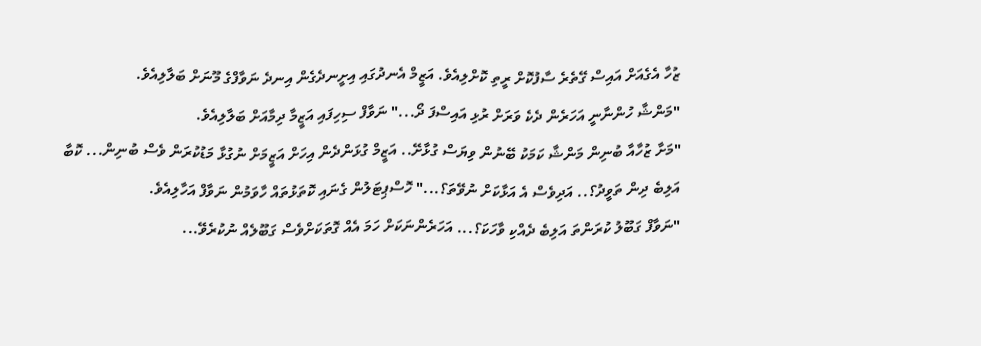ޒުހާ އެގެއަށް އައިސް ގޭތެރެ ސާފުކޮށް ރީތި ކޮށްލިއެވެ. އަޒީމް އެނދުގައި އިށީނދެގެން އިނދެ ނަވާފްގެ މޫނަށް ބަލާލިއެވެ.
"މަންޝާ ހުންނާނީ އަހަރެން ދެކެ ވަރަށް ރުޅި އައިސްފަ ދޯ..." ނަވާފް ސިހިފައި އަޒީމާ ދިމާއަށް ބަލާލިއެވެ.
"މަށާ ޒުހާއާ ބުނިން މަންޝާ ކަމަކު ބޭނުން ވިޔަސް ގުޅާށޭ.. އަޒީމް ގުޅަންދެން އިހަށް އަޒީމަށް ނުގުޅާ މަޑުކުރަން ވެސް ބުނިން... ކޮބާ އަލިބެ ދިން ތަވީދު؟.. އަދިވެސް އެ އަޅާކަށް ނުވޭތަ؟..." ހޮސްޕިޓަލުން ގެނައި ކޮތަޅުތައް ހާވަމުން ނަވާފް އަހާލިއެވެ.
"ނަވާފް ގަބޫލު ކުރަންތަ އަލިބެ ދެއްކި ވާހަކަ؟... އަހަރެންނަކަށް ހަމަ އެއް ގޮތަކަށްވެސް ގަބޫލެއް ނުކުރެވޭ...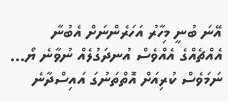އޭނަ ބުނީ މިހާރު އަހަރެންނަށް އެބުނާ އެއްޗެއްގެ އެއްވެސް އުނދަގުލެއް ނުވާނެ ޔޯ... ނަމަވެސް ކުރިއަށް އޮތްތަނުގަ އައިސްދާނެ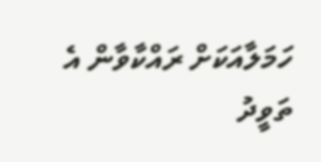ހަމަލާއަކަށް ރައްކާވާން އެ ތަވީދު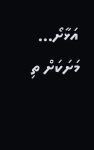އަޅާށޯ... މަށަކަށް ތި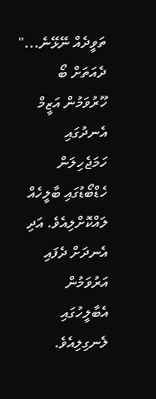ތަވީދެއް ނޭޅޭނެ..." ދެއަތަށް ބޯ ހޫރުވަމުން އަޒީމް އެނދުގައި ހަމަޖެހިލަން ހެޑްބޯޑުގައި ބާލީހެއް ލައްކޮށްލިއެވެ. އަދި އެނދަށް ދެފައި އަރުވަމުން އެބާލީހުގައި ލެނގިލިއެވެ.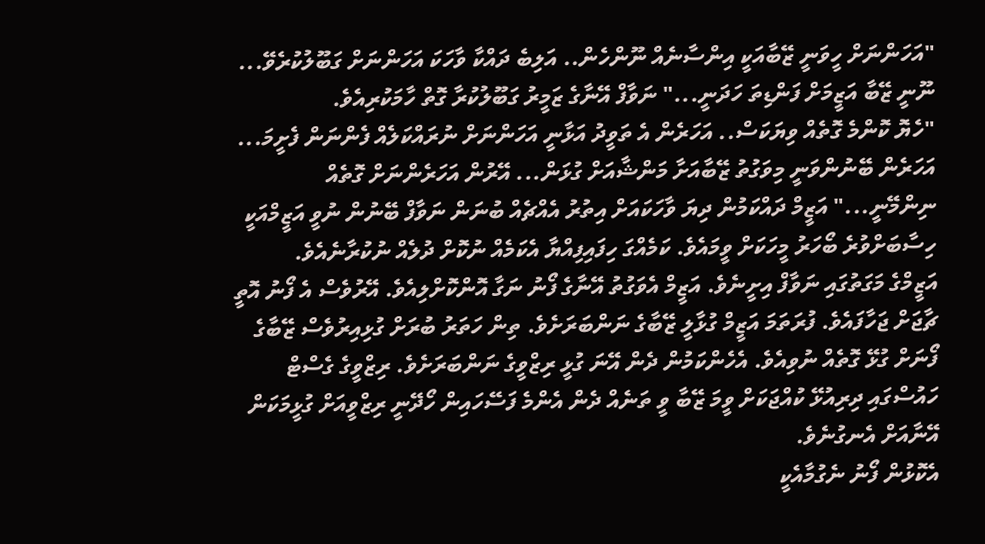"އަހަންނަށް ހީވަނީ ޒޭބާއަކީ އިންސާނެއް ނޫންހެން.. އަލިބެ ދައްކާ ވާހަކަ އަހަންނަށް ގަބޫލުކުރެވޭ... ނޫނީ ޒޭބާ އަޒީމަށް ފަންޑިތަ ހަދަނީ..." ނަވާފް އޭނާގެ ޒަމީރު ގަބޫލުކުރާ ގޮތް ހާމަކުރިއެވެ.
"ހެޔޮ ކޮންމެ ގޮތެއް ވިޔަކަސް.. އަހަރެން އެ ތަވީދު އަޅާނީ އަހަންނަށް ނުރައްކަލެއް ފެންނަން ފެށީމަ... އަހަރެން ބޭނުންވަނީ މިވަގުތު ޒޭބާއަށާ މަންޝާއަށް ގުޅަން... އޭރުން އަހަރެންނަށް ގޮތެއް ނިންމޭނީ..." އަޒީމް ދައްކަމުން ދިޔަ ވާހަކައަށް އިތުރު އެއްޗެއް ބުނަން ނަވާފް ބޭނުން ނުވީ އަޒީމްއަކީ ހިސާބަށްވުރެ ބޯހަރު މީހަކަށް ވީމައެވެ. ކަމެއްގަ ހިފައިފިއްޔާ އެކަމެއް ނުކޮށް ދުލެއް ނުކުރާނެއެވެ.
އަޒީމްގެ މަގަތުގައި ނަވާފް އިށީނެވެ. އަޒީމް އެވަގުތު އޭނާގެ ފޯނު ނަގާ އޮންކޮށްލިއެވެ. އޭރުވެސް އެ ފޯނު އޮތީ ޗާޖަށް ޖަހާފައެވެ. ފުރަތަމަ އަޒީމް ގުޅާލީ ޒޭބާގެ ނަންބަރަށެވެ. ތިން ހަތަރު ބުރަށް ގުޅިއިރުވެސް ޒޭބާގެ ފޯނަށް ގުޅޭ ގޮތެއް ނުވިއެވެ. އެހެންކަމުން ދެން އޭނަ ގުޅީ ރިޒްވީގެ ނަންބަރަށެވެ. ރިޒްވީގެ ގެސްޓް ހައުސްގައި ދިރިއުޅޭ ކުއްޖަކަށް ވީމަ ޒޭބާ ވީ ތަނެއް ދެން އެންމެ ފަސޭހައިން ހޯދޭނީ ރިޒްވީއަށް ގުޅީމަކަން އޭނާއަށް އެނގުނެވެ.
އެކޮޅުން ފޯނު ނެގުމާއެކީ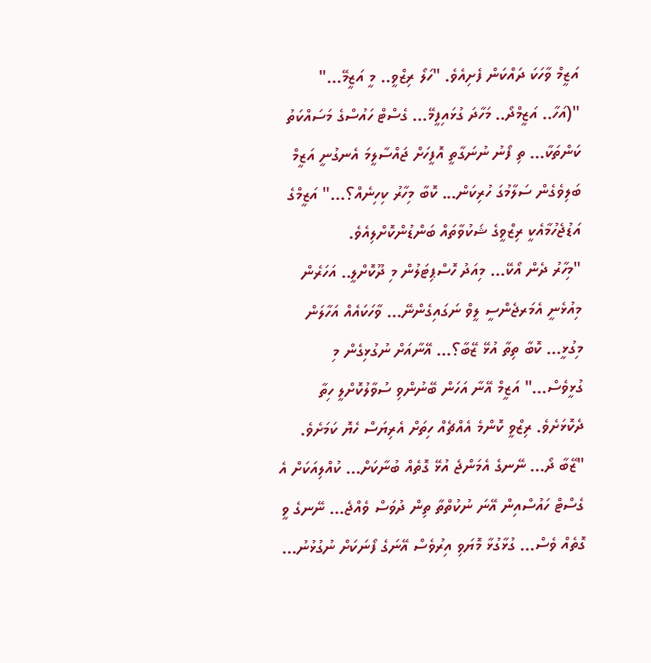އަޒީމް ވާހަކަ ދައްކަން ފެށިއެވެ. "ހަލޯ ރިޒްވީ.. މީ އަޒީމޭ..."
"(އަހާ.. އަޒީމްދޯ.. މަހާދަ ގުޅައިފީމޭ... ގެސްޓް ހައުސްގެ މަސައްކަތު ކަންތަކާ... ތި ފޯނު ނުނަގާތީ އޮފީހަށް ޖައްސާލީމަ އެނގުނީ އަޒީމް ބަލިވެގެން ސަލާމުގަ ހުރިކަން... ކޮބާ މިހާރު ކިހިނެއް؟..." އަޒީމްގެ އަޑުޖެހުމާއެކީ ރިޒްވީގެ ޝަކުވާތައް ބަންޑުންކޮށްލިއެވެ.
"މިހާރު ދެން އޯކޭ... މިއަދު ހޮސްޕިޓަލުން މި ދޫކޮށްލީ.. އަހަރެން މިއުޅެނީ އެމަރޖެންސީ ލީވް ނަގައިގެންނޭ... ވާހަކައެއް އަހާލަން މިގުޅީ... ކޮބާ ތިތާ އުޅޭ ޒޭބާ؟... އޭނާއަށް ނުގުޅިގެން މި ގުޅީވެސް..." އަޒީމް އޭނާ އަހަން ބޭނުންވި ސުވާލުކޮށްލީ ހިތާ ދެކޮޅަށެވެ. ރިޒްވީ ކޮންމެ އެއްޗެއް ހިތަށް އެރިޔަސް ހެޔޮ ކަމަށެވެ.
"ޒޭބާ ދޯ... ނޭނގެ އެމަންޖެ އުޅޭ ގޮތެއް ބުނާކަށް... ކުއްލިއަކަށް އެ ގެސްޓް ހައުސްއިން އޭނަ ނުކުތްތާ ތިން ދުވަސް ވެއްޖެ... ނޭނގެ ވީ ގޮތެއް ވެސް... ގުޅާގުޅާ މޮޔަވި އިރުވެސް އޭނަގެ ފޯނަކަށް ނުގުޅުނު...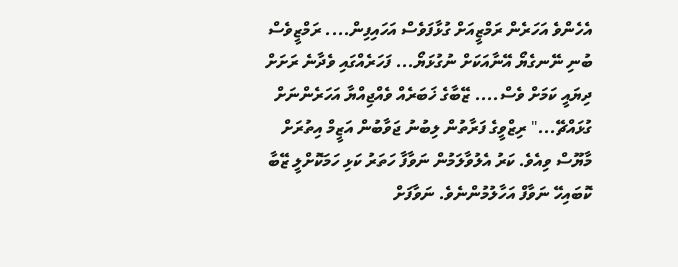އެހެންވެ އަހަރެން ރަމްޒީއަށް ގުޅާފަވެސް އަހައިފިން.... ރަމްޒީވެސް ބުނި ނޭނގެޔޯ އޭނާއަކަށް ނުގުޅަޔޯ... ފަހަރެއްގައި ވެދާނެ ރަށަށް ދިޔައީ ކަމަށް ވެސް.... ޒޭބާގެ ޚަބަރެއް ވެއްޖިއްޔާ އަހަރެންނަށް ގުޅައްޗޭ..." ރިޒްވީގެ ފަރާތުން ލިބުނު ޖަވާބުން އަޒީމް އިތުރަށް މާޔޫސް ވިއެވެ. ކަރު އެލުވާލަމުން ނަވާފާ ހަތަރު ކަޅި ހަމަކޮށްލީ ޒޭބާ ކޮބައިހޭ ނަވާފް އަހާލުމުންނެވެ. ނަވާފަށް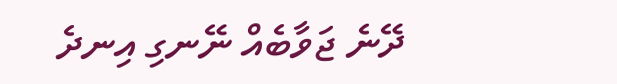ދޭނެ ޖަވާބެއް ނޭނގި އިނދެ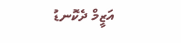އަޒީމް ދެކޮނޑު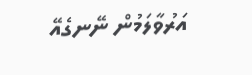އަރުވާލަމުން ނޭނގެއޭ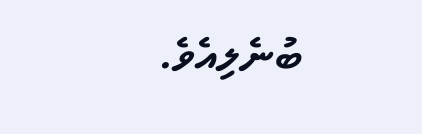ބުނެލިއެވެ.